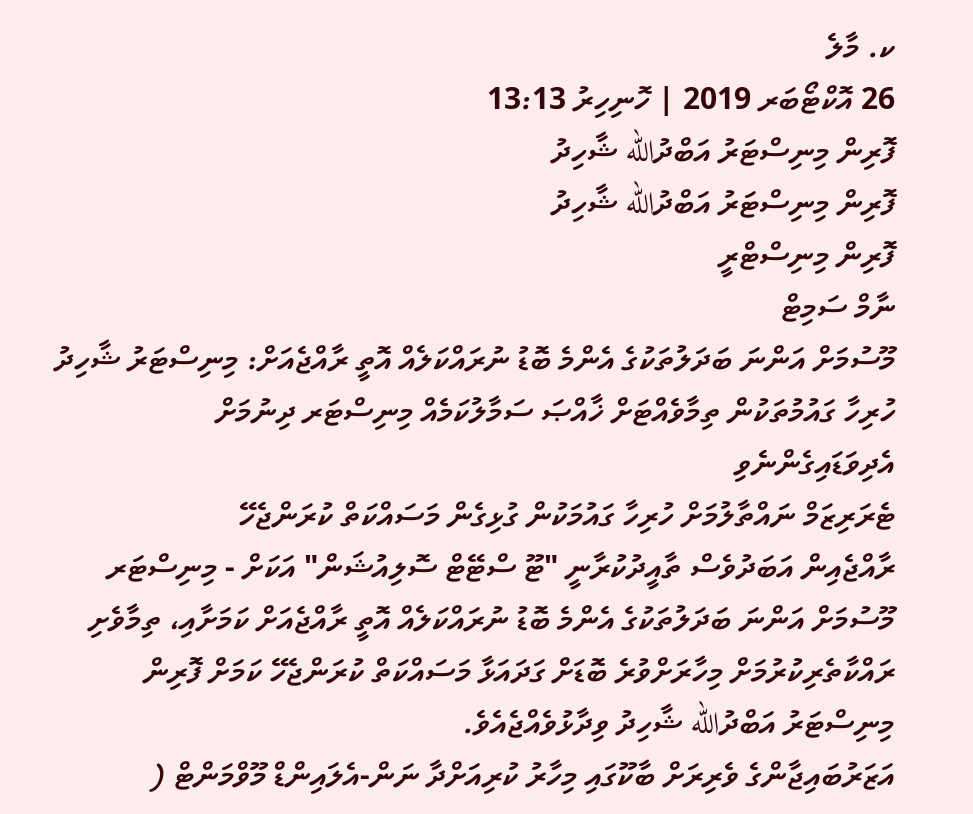ކ. މާލެ
26 އޮކްޓޯބަރ 2019 | ހޮނިހިރު 13:13
ފޮރިން މިނިސްޓަރު އަބްދުالله ޝާހިދު
ފޮރިން މިނިސްޓަރު އަބްދުالله ޝާހިދު
ފޮރިން މިނިސްޓްރީ
ނާމް ސަމިޓް
މޫސުމަށް އަންނަ ބަދަލުތަކުގެ އެންމެ ބޮޑު ނުރައްކަލެއް އޮތީ ރާއްޖެއަށް: މިނިސްޓަރު ޝާހިދު
ހުރިހާ ގައުމުތަކުން ތިމާވެއްޓަށް ޚާއްޞަ ސަމާލުކަމެއް މިނިސްޓަރ ދިނުމަށް އެދިވަޑައިގެންނެވި
ޓެރަރިޒަމް ނައްތާލުމަށް ހުރިހާ ގައުމަކުން ގުޅިގެން މަސައްކަތް ކުރަންޖެހޭ
ރާއްޖެއިން އަބަދުވެސް ތާއީދުކުރާނީ "ޓޫ ސްޓޭޓް ސޮލިއުޝަން" އަކަށް - މިނިސްޓަރ
މޫސުމަށް އަންނަ ބަދަލުތަކުގެ އެންމެ ބޮޑު ނުރައްކަލެއް އޮތީ ރާއްޖެއަށް ކަމަށާއި، ތިމާވެށި ރައްކާތެރިކުރުމަށް މިހާރަށްވުރެ ބޮޑަށް ގަދައަޅާ މަސައްކަތް ކުރަންޖެހޭ ކަމަށް ފޮރިން މިނިސްޓަރު އަބްދުالله ޝާހިދު ވިދާޅުވެއްޖެއެވެ.
އަޒަރުބައިޖާންގެ ވެރިރަށް ބާކޫގައި މިހާރު ކުރިއަށްދާ ނަން-އެލައިންޑް މޫވްމަންޓް (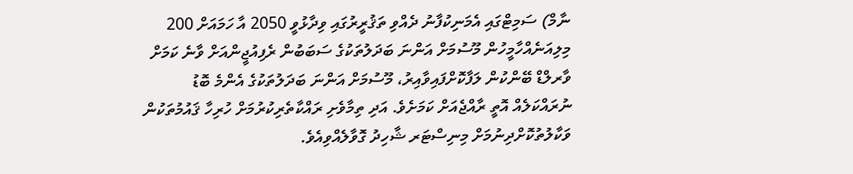ނާމް) ސަމިޓްގައި އެމަނިކުފާނު ދެއްވި ތަޤުރީރުގައި ވިދާޅުވީ 2050 އާ ހަމައަށް 200 މިލިއަނެއްހާމީހުން މޫސުމަށް އަންނަ ބަދަލުތަކުގެ ސަބަބުން ރެފިއުޖީންއަށް ވާނެ ކަމަށް ވާރލްޑް ބޭންކުން ލަފާކޮށްފައިވާއިރު، މޫސުމަށް އަންނަ ބަދަލުތަކުގެ އެންމެ ބޮޑު ނުރައްކަލެއް އޮތީ ރާއްޖެއަށް ކަމަށެވެ. އަދި ތިމާވެށި ރައްކާތެރިކުރުމަށް ހުރިހާ ޤައުމުތަކުން ވަކާލުތުކޮށްދިނުމަށް މިނިސްޓަރ ޝާހިދު ގޮވާލެއްވިއެވެ.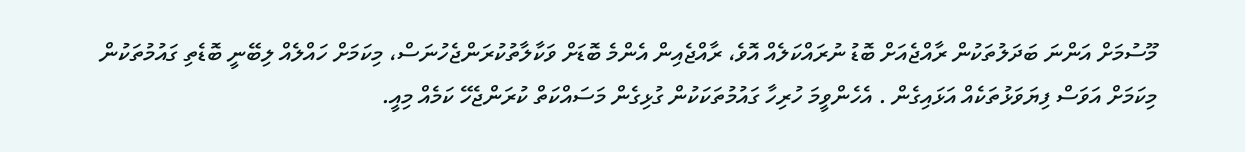މޫސުމަށް އަންނަ ބަދަލުތަކުން ރާއްޖެއަށް ބޮޑު ނުރައްކަލެއް އޮވެ، ރާއްޖެއިން އެންމެ ބޮޑަށް ވަކާލާތުކުރަންޖެހުނަސް، މިކަމަށް ހައްލެއް ލިބޭނީ ބޮޑެތި ގައުމުތަކުން މިކަމަށް އަވަސް ފިޔަވަޅުތަކެއް އަޅައިގެން . އެހެންވީމަ ހުރިހާ ގައުމުތަކަކުން ގުޅިގެން މަސައްކަތް ކުރަންޖެހޭ ކަމެއް މިއީ.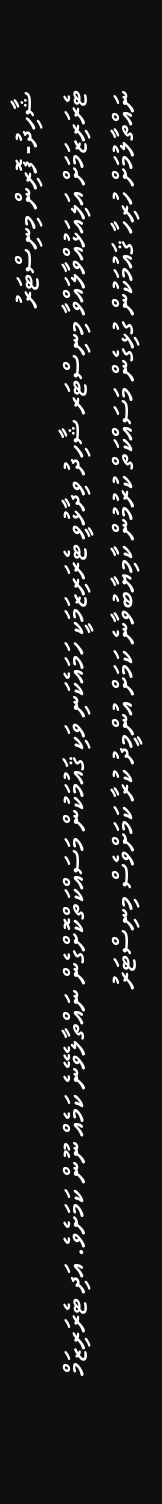ޝާހިދު- ފޮރިން މިނިސްޓަރު
ޓެރަރިޒަމަށް އަލިއަޅުއްވާލައްވާ މިނިސްޓަރ ޝާހިދު ވިދާޅުވީ ޓެރަރިޒަމަކީ ހަމައެކަނި ވަކި ޤައުމަކުން މަސައްކަތްކޮށްގެން ނައްތާލެވޭނެ ކަމެއް ނޫން ކަމަށެވެ. އަދި ޓެރަރިޒަމް ނައްތާލުމަށް ހުރިހާ ޤައުމަކުން ގުޅިގެން މަސައްކަތް ކުރުމުން ކާމިޔާބުވާނެ ކަމަށް އުންމީދު ކުރާ ކަމަށްވެސް މިނިސްޓަރު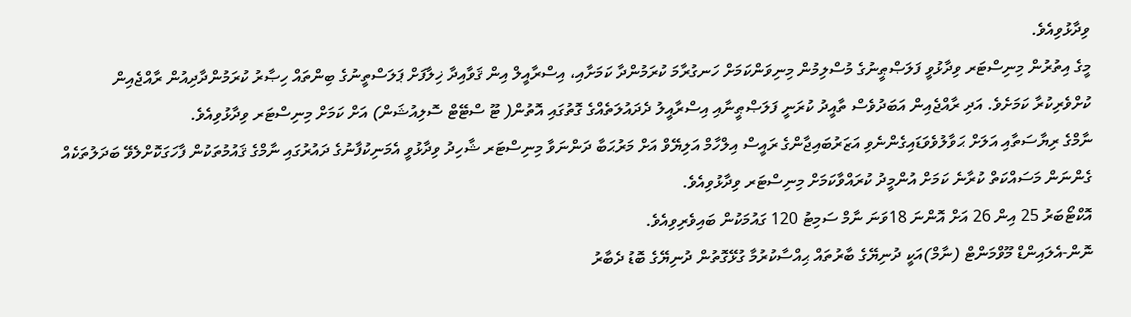ވިދާޅުވިއެވެ.
މީގެ އިތުރުން މިނިސްޓަރ ވިދާޅުވީ ފަލަޞްޠީނުގެ މުސްލިމުން މިނިވަންކަމަށް ހަނގުރާމަ ކުރަމުންދާ ކަމަށާއި، އިސްރާއީލް އިން ޤަވާއިދާ ޚިލާފަށް ޕަލަސްތީނުގެ ބިންތައް ހިޞާރު ކުރަމުންދާދިއުން ރާއްޖެއިން ކުށްވެރިކުރާ ކަމަށެވެ. އަދި ރާއްޖެއިން އަބަދުވެސް ތާއީދު ކުރަނީ ފަލަޞްޠީނާއި އިސްރާއީލު ދެދައުލަތެއްގެ ގޮތުގައި އޮތުން( ޓޫ ސްޓޭޓް ސޮލިއުޝަން) އަށް ކަމަށް މިނިސްޓަރ ވިދާޅުވިއެވެ.
ނާމްގެ ރިޔާސަތާއި އަލަށް ޙަވާލުވެވަޑައިގެންނެވި އަޒަރުބައިޖާންގެ ރައީސް އިލްހާމް އަލިޔޭވް އަށް މަރުޙަބާ ދަންނަވާ މިނިސްޓަރ ޝާހިދު ވިދާޅުވީ އެމަނިކުފާނުގެ ދައުރުގައި ނާމްގެ ޤައުމުތަކުން ފާހަގަކޮށްލެވޭ ބަދަލުތަކެއް ގެންނަން މަސައްކަތް ކުރާނެ ކަމަށް އުންމީދު ކުރައްވާކަމަށް މިނިސްޓަރ ވިދާޅުވިއެވެ.
އޮކްޓޯބަރު 25 އިން 26 އަށް އޮންނަ 18ވަނަ ނާމް ސަމިޓު 120 ގައުމަކުން ބައިވެރިވިއެވެ.
ނޮން-އެލައިންޑް މޫވްމަންޓް (ނާމް)އަކީ ދުނިޔޭގެ ބާރުތައް ޙިއްސާކުރުމާ ގުޅޭގޮތުން ދުނިޔޭގެ ބޮޑު ދެބާރު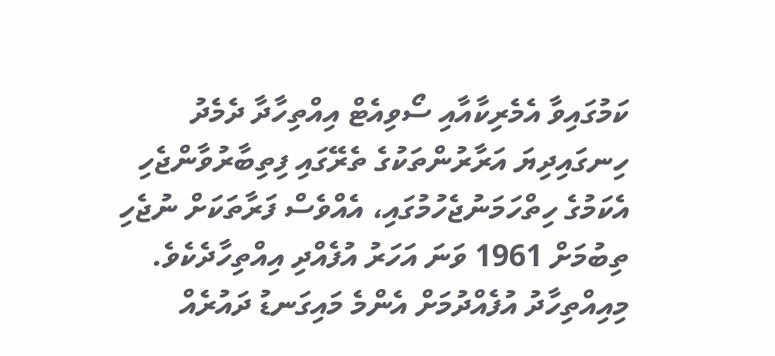ކަމުގައިވާ އެމެރިކާއާއި ސޯވިއެޓް އިއްތިހާދާ ދެމެދު ހިނގައިދިޔަ އަރާރުންތަކުގެ ތެރޭގައި ފިތިބާރުވާންޖެހި އެކަމުގެ ހިތްހަމަނުޖެހުމުގައި، އެއްވެސް ފަރާތަކަށް ނުޖެހި ތިބުމަށް 1961 ވަނަ އަހަރު އުފެއްދި އިއްތިހާދެކެވެ. މިއިއްތިހާދު އުފެއްދުމަށް އެންމެ މައިގަނޑު ދައުރެއް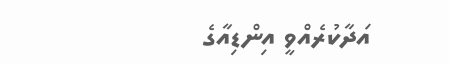އަދާކުރެއްވީ އިންޑިއާގެ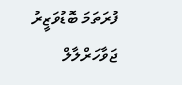ފުރަތަމަ ބޮޑުވަޒީރު ޖަވާހަރްލާލް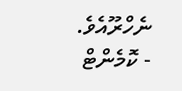ނެހްރޫއެވެ.
- ކޮމެންޓް